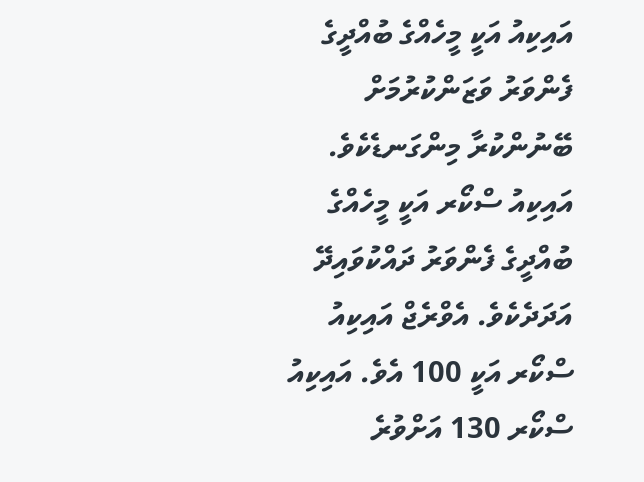އައިކިއު އަކީ މީހެއްގެ ބުއްދީގެ ފެންވަރު ވަޒަންކުރުމަށް ބޭނުންކުރާ މިންގަނޑެކެވެ. އައިކިއު ސްކޯރ އަކީ މީހެއްގެ ބުއްދީގެ ފެންވަރު ދައްކުވައިދޭ އަދަދެކެވެ. އެވްރެޖް އައިކިއު ސްކޯރ އަކީ 100 އެވެ. އައިކިއު ސްކޯރ 130 އަށްވުރެ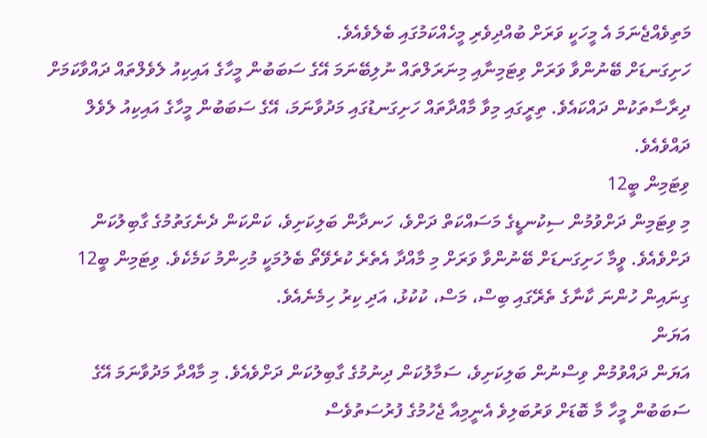މަތިވެއްޖެނަމަ އެ މީހަކީ ވަރަށް ބުއްދިވެރި މީހެއްކަމުގައި ބެލެވެއެވެ.
ހަށިގަނޑަށް ބޭނުންވާ ވަރަށް ވިޓަމިނާއި މިނަރަލްތައް ނުލިބޭނަމަ އޭގެ ސަބަބުން މީހާގެ އައިކިއު ލެވެލްތައް ދައްވާކަމަށް ދިރާސާތަކުން ދައްކައެވެ. ތިރީގައި މިވާ މާއްދާތައް ހަށިގަނޑުގައި މަދުވާނަމަ، އޭގެ ސަބަބުން މީހާގެ އައިކިއު ލެވެލް ދައްވެއެވެ.
ވިޓަމިން ބީ12
މި ވިޓަމިން ދަށްވުމުން ސިކުނޑީގެ މަސައްކަތް ދަށްވެ، ހަނދާން ބަލިކަށިވެ، ކަންކަން ދެނެގަތުމުގެ ގާބިލުކަން ދަށްވެއެވެ. ވީމާ ހަށިގަނޑަށް ބޭނުންވާ ވަރަށް މި މާއްދާ އެތެރެ ކުރެވޭތޯ ބެލުމަކީ މުހިންމު ކަމެކެވެ. ވިޓަމިން ބީ12 ގިނައިން ހުންނަ ކާނާގެ ތެރޭގައި ބިސް، މަސް، ކުކުޅު، އަދި ކިރު ހިމެނެއެވެ.
އަޔަން
އަޔަން ދައްވުމުން ވިސްނުން ބަލިކަށިވެ، ސަމާލުކަން ދިނުމުގެ ގާބިލުކަން ދަށްވެއެވެ. މި މާއްދާ މަދުވާނަމަ އޭގެ ސަބަބުން މީހާ މާ ބޮޑަށް ވަރުބަލިވެ އެނީމިއާ ޖެހުމުގެ ފުރުސަތުވެސް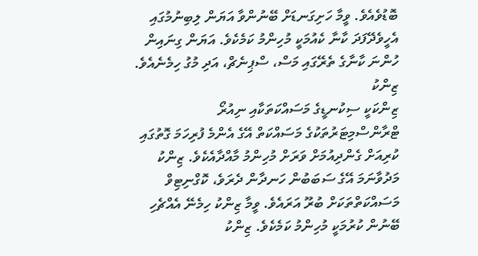ބޮޑުވެއެވެ. ވީމާ ހަށިގަނޑަށް ބޭނުންވާ އަޔަން ލިބިނުމުގައި އެހީވެދޭފަދަ ކާނާ ކެއުމަކީ މުހިންމު ކަމެކެވެ. އަޔަން ގިނައިން ހުންނަ ކާނާގެ ތެރޭގައި މަސް، ސްޕިނެޗް، އަދި މުގު ހިމެނެއެވެ.
ޒިންކު
ޒިންކަކީ ސިކުނޑީގެ މަސައްކަތަކާއި ނިއުރޯ ޓްރާންސްމިޓަރުތަކުގެ މަސައްކަތް އޭގެ އެންމެ ފުރިހަމަ ގޮތުގައި ކުރިއަށް ގެންދިއުމަށް ވަރަށް މުހިންމު މާއްދާއެކެވެ. ޒިންކު މަދުވާނަމަ އޭގެ ސަބަބުން ހަނދާން ދެރަވެ، ކޮގްނިޓިވް މަސައްކަތްތަކަށް ބުރޫ އަރައެވެ. ވީމާ ޒިންކު ހިމެނޭ އެއްޗެހި ބޭނުން ކުރުމަކީ މުހިންމު ކަމެކެވެ. ޒިންކު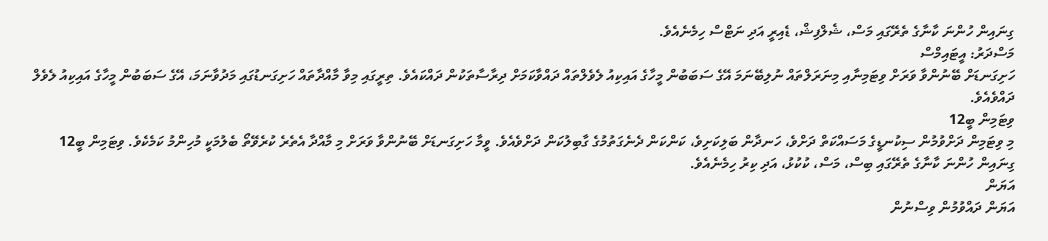ގިނައިން ހުންނަ ކާނާގެ ތެރޭގައި މަސް، ޝެލްފިޝް، ޑެއިރީ އަދި ނަޓްސް ހިމެނެއެވެ.
މަސްދަރު: އީޓައިމްސް
ހަށިގަނޑަށް ބޭނުންވާ ވަރަށް ވިޓަމިނާއި މިނަރަލްތައް ނުލިބޭނަމަ އޭގެ ސަބަބުން މީހާގެ އައިކިއު ލެވެލްތައް ދައްވާކަމަށް ދިރާސާތަކުން ދައްކައެވެ. ތިރީގައި މިވާ މާއްދާތައް ހަށިގަނޑުގައި މަދުވާނަމަ، އޭގެ ސަބަބުން މީހާގެ އައިކިއު ލެވެލް ދައްވެއެވެ.
ވިޓަމިން ބީ12
މި ވިޓަމިން ދަށްވުމުން ސިކުނޑީގެ މަސައްކަތް ދަށްވެ، ހަނދާން ބަލިކަށިވެ، ކަންކަން ދެނެގަތުމުގެ ގާބިލުކަން ދަށްވެއެވެ. ވީމާ ހަށިގަނޑަށް ބޭނުންވާ ވަރަށް މި މާއްދާ އެތެރެ ކުރެވޭތޯ ބެލުމަކީ މުހިންމު ކަމެކެވެ. ވިޓަމިން ބީ12 ގިނައިން ހުންނަ ކާނާގެ ތެރޭގައި ބިސް، މަސް، ކުކުޅު، އަދި ކިރު ހިމެނެއެވެ.
އަޔަން
އަޔަން ދައްވުމުން ވިސްނުން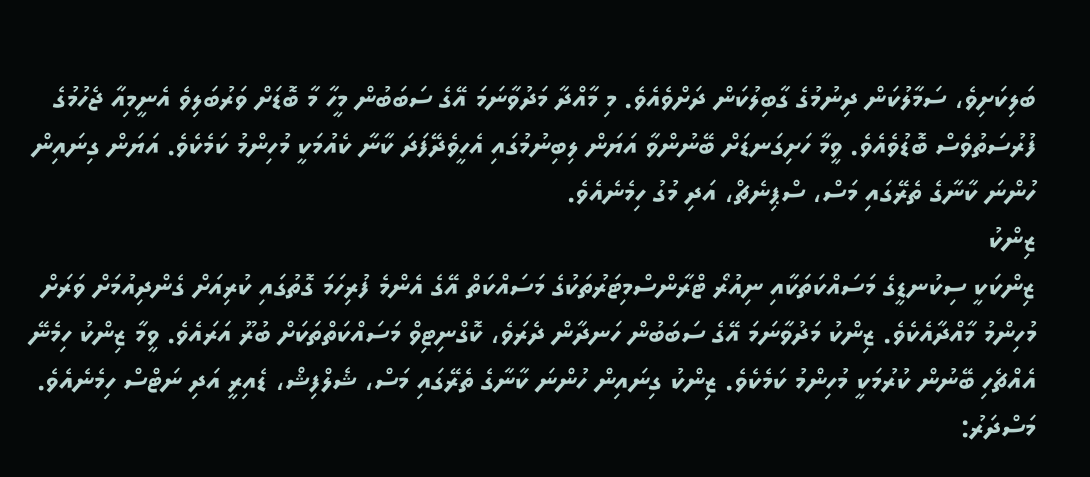ބަލިކަށިވެ، ސަމާލުކަން ދިނުމުގެ ގާބިލުކަން ދަށްވެއެވެ. މި މާއްދާ މަދުވާނަމަ އޭގެ ސަބަބުން މީހާ މާ ބޮޑަށް ވަރުބަލިވެ އެނީމިއާ ޖެހުމުގެ ފުރުސަތުވެސް ބޮޑުވެއެވެ. ވީމާ ހަށިގަނޑަށް ބޭނުންވާ އަޔަން ލިބިނުމުގައި އެހީވެދޭފަދަ ކާނާ ކެއުމަކީ މުހިންމު ކަމެކެވެ. އަޔަން ގިނައިން ހުންނަ ކާނާގެ ތެރޭގައި މަސް، ސްޕިނެޗް، އަދި މުގު ހިމެނެއެވެ.
ޒިންކު
ޒިންކަކީ ސިކުނޑީގެ މަސައްކަތަކާއި ނިއުރޯ ޓްރާންސްމިޓަރުތަކުގެ މަސައްކަތް އޭގެ އެންމެ ފުރިހަމަ ގޮތުގައި ކުރިއަށް ގެންދިއުމަށް ވަރަށް މުހިންމު މާއްދާއެކެވެ. ޒިންކު މަދުވާނަމަ އޭގެ ސަބަބުން ހަނދާން ދެރަވެ، ކޮގްނިޓިވް މަސައްކަތްތަކަށް ބުރޫ އަރައެވެ. ވީމާ ޒިންކު ހިމެނޭ އެއްޗެހި ބޭނުން ކުރުމަކީ މުހިންމު ކަމެކެވެ. ޒިންކު ގިނައިން ހުންނަ ކާނާގެ ތެރޭގައި މަސް، ޝެލްފިޝް، ޑެއިރީ އަދި ނަޓްސް ހިމެނެއެވެ.
މަސްދަރު: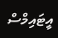އީޓައިމްސް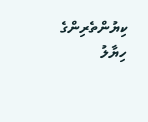ކިޔުންތެރިންގެ ހިޔާލު